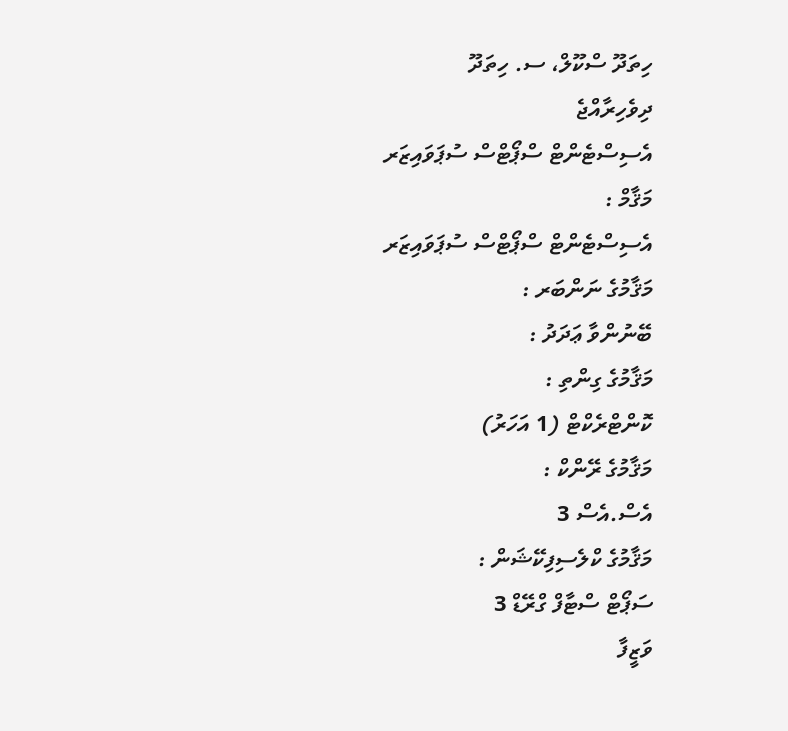ހިތަދޫ ސްކޫލް، ސ. ހިތަދޫ
ދިވެހިރާއްޖެ
އެސިސްޓެންޓް ސްޕޯޓްސް ސުޕަވައިޒަރ
މަޤާމް :
އެސިސްޓެންޓް ސްޕޯޓްސް ސުޕަވައިޒަރ
މަޤާމުގެ ނަންބަރ :
ބޭނުންވާ ޢަދަދު :
މަޤާމުގެ ގިންތި :
ކޮންޓްރެކްޓް (1 އަހަރު)
މަޤާމުގެ ރޭންކް :
އެސް.އެސް 3
މަޤާމުގެ ކްލެސިފިކޭޝަން :
ސަޕޯޓް ސްޓާފް ގްރޭޑް 3
ވަޒީފާ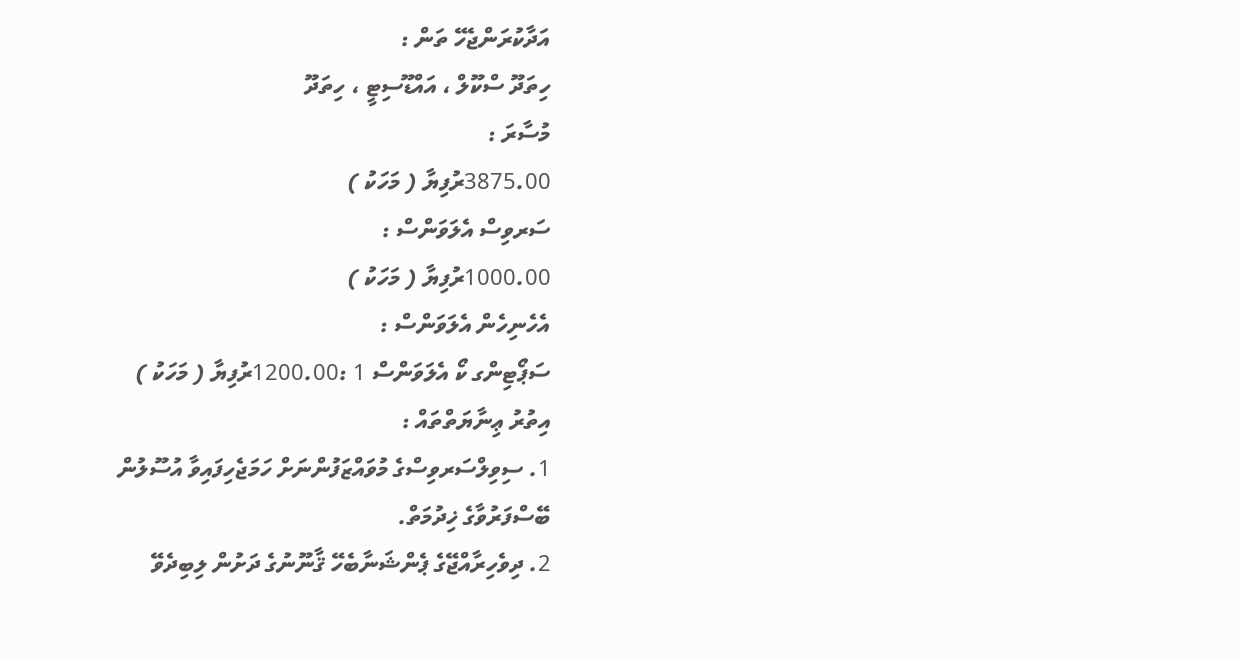އަދާކުރަންޖެހޭ ތަން :
ހިތަދޫ ސްކޫލް ، އައްޑޫސިޓީ ، ހިތަދޫ
މުސާރަ :
3875.00ރުފިޔާ ( މަހަކު )
ސަރވިސް އެލަވަންސް :
1000.00ރުފިޔާ ( މަހަކު )
އެހެނިހެން އެލަވަންސް :
ސަޕޯޓިންގ ކޯ އެލަވަންސް 1 :1200.00ރުފިޔާ ( މަހަކު )
އިތުރު ޢިނާޔަތްތައް :
1. ސިވިލްސަރވިސްގެ މުވައްޒަފުންނަށް ހަމަޖެހިފައިވާ އުސޫލުން ބޭސްފަރުވާގެ ޚިދުމަތް.
2. ދިވެހިރާއްޖޭގެ ޕެންޝަނާބެހޭ ޤާނޫނުގެ ދަށުން ލިބިދެވޭ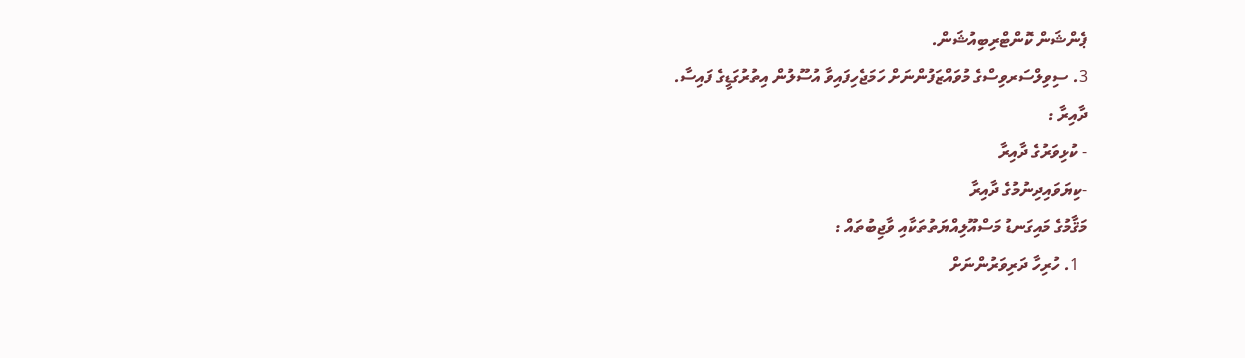ޕެންޝަން ކޮންޓްރިބިއުޝަން.
3. ސިވިލްސަރވިސްގެ މުވައްޒަފުންނަށް ހަމަޖެހިފައިވާ އުސޫލުން އިތުރުގަޑީގެ ފައިސާ.
ދާއިރާ :
- ކުޅިވަރުގެ ދާއިރާ
-ކިޔަވައިދިނުމުގެ ދާއިރާ
މަޤާމުގެ މައިގަނޑު މަސްއޫލިއްޔަތުތަކާއި ވާޖިބުތައް :
  1. ހުރިހާ ދަރިވަރުންނަށް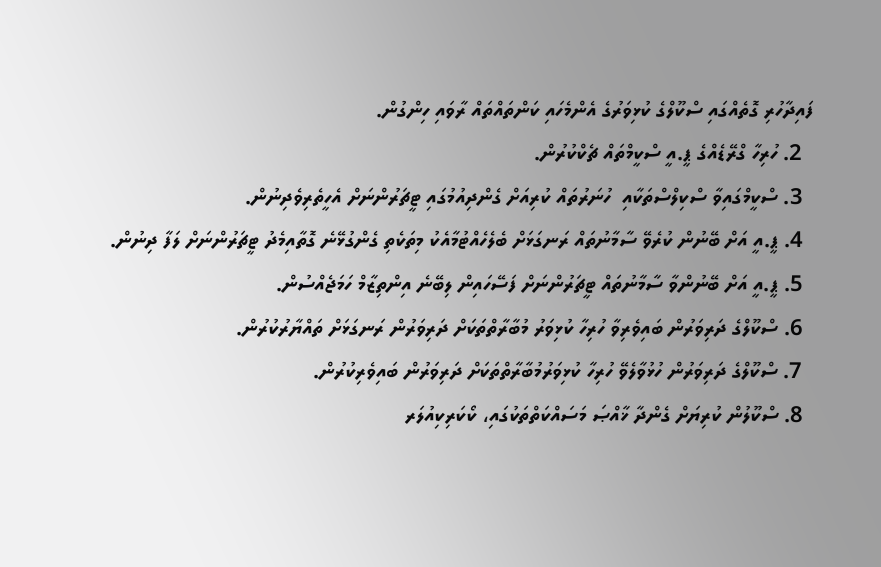ފައިދާހުރި ގޮތެއްގައި ސްކޫލްގެ ކުޅިވަރުގެ އެންމެހައި ކަންތައްތައް ރާވައި ހިންގުން.
  2. ހުރިހާ ގްރޭޑެއްގެ ޕީ.އީ ސްކީމްތައް ޗެކްކުރުން.
  3. ސްކީމްގައިވާ ސްކިލްސްތަކާއި  ހުނަރުތައް ކުރިއަށް ގެންދިއުމުގައި ޓީޗަރުންނަށް އެހީތެރިވެދިނުން.
  4. ޕީ.އީ އަށް ބޭނުން ކުރެވޭ ސާމާނުތައް ރަނގަޅަށް ބެލެހެއްޓުމާއެކު މިތަކެތި ގެންގުޅޭނެ ގޮތާއިމެދު ޓީޗަރުންނަށް ލަފާ ދިނުން.
  5. ޕީ.އީ އަށް ބޭނުންވާ ސާމާނުތައް ޓީޗަރުންނަށް ފަސޭހައިން ލިބޭނެ އިންތިޒާމް ހަމަޖެއްސުން.
  6. ސްކޫލްގެ ދަރިވަރުން ބައިވެރިވާ ހުރިހާ ކުޅިވަރު މުބާރާތްތަކަށް ދަރިވަރުން ރަނގަޅަށް ތައްޔާރުކުރުން.
  7. ސްކޫލްގެ ދަރިވަރުން ހުޅުވާލެވޭ ހުރިހާ ކުޅިވަރުމުބާރާތްތަކަށް ދަރިވަރުން ބައިވެރިކުރުން.
  8. ސްކޫލުން ކުރިޔަށް ގެންދާ ޚާއްޞަ މަސައްކަތްތަކުގައި، ކޯކަރިކިއުލަރ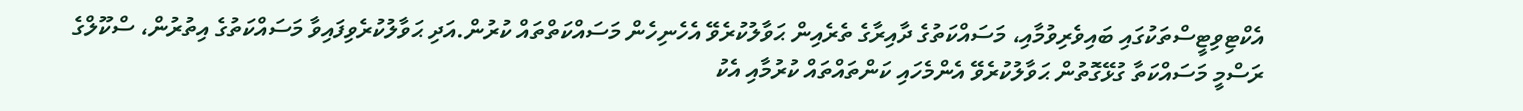އެކްޓިވިޓީސްތަކުގައި ބައިވެރިވުމާއި، މަސައްކަތުގެ ދާއިރާގެ ތެރެއިން ޙަވާލުކުރެވޭ އެހެނިހެން މަސައްކަތްތައް ކުރުން.އަދި ޙަވާލުކުރެވިފައިވާ މަސައްކަތުގެ އިތުރުން، ސްކޫލްގެ ރަސްމީ މަސައްކަތާ ގުޅޭގޮތުން ޙަވާލުކުރެވޭ އެންމެހައި ކަންތައްތައް ކުރުމާއި އެކު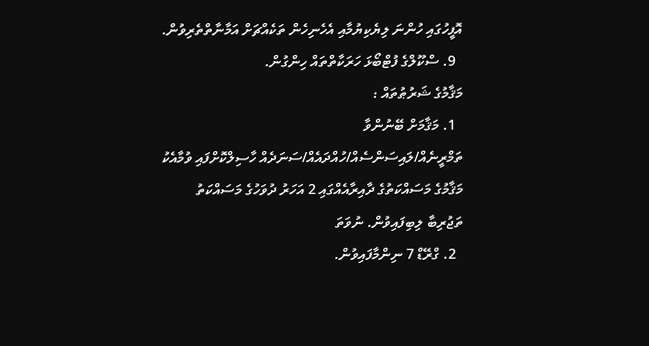އޮފީހުގައި ހުންނަ ލިޔެކިޔުމާއި އެހެނިހެން ތަކެއްޗަށް އަމާނާތްތެރިވުން.
  9. ސްކޫލްގެ ފުޓްބޯޅަ ހަރަކާތްތައް ހިންގުން.
މަޤާމުގެ ޝަރުޠުތައް :
  1. މަޤާމަށް ބޭނުންވާ ތަމްރީނެއް/ލައިސަންސެއް/ހުއްދައެއް/ސަނަދެއް ހާސިލްކޮށްފައި ވުމާއެކު މަޤާމުގެ މަސައްކަތުގެ ދާއިރާއެއްގައި 2 އަހަރު ދުވަހުގެ މަސައްކަތު ތަޖުރިބާ ލިބިފައިވުން. ނުވަތަ
  2. ގްރޭޑް 7 ނިންމާފައިވުން.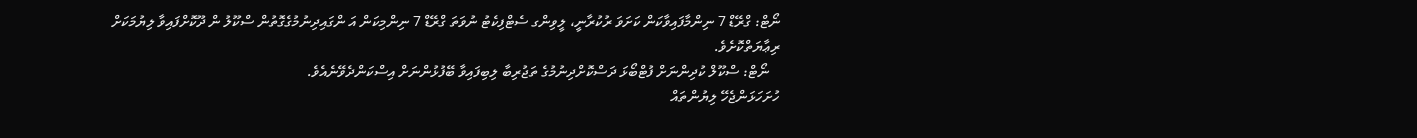ނޯޓް: ގްރޭޑް 7 ނިންމާފައިވާކަން ކަށަވަ ރުކުރާނީ، ލީވިންގ ސެޓްފިކެޓު ނުވަތަ ގްރޭޑް 7 ނިންމިކަން އަ ންގައިދިނުމުގެގޮތުން ސްކޫލު ން ދޫކޮށްފައިވާ ލިޔުމަކަށް ރިޢާޔަތްކޮށެވެ.
   ނޯޓް: ސްކޫލް ކުދިންނަށް ފުޓްބޯޅަ ދަސްކޮށްދިނުމުގެ ތަޖުރިބާ ލިބިފައިވާ ބޭފުޅުންނަށް އިސްކަންދެވޭނެއެވެ.
ހުށަހަޅަންޖެހޭ ލިޔުންތައް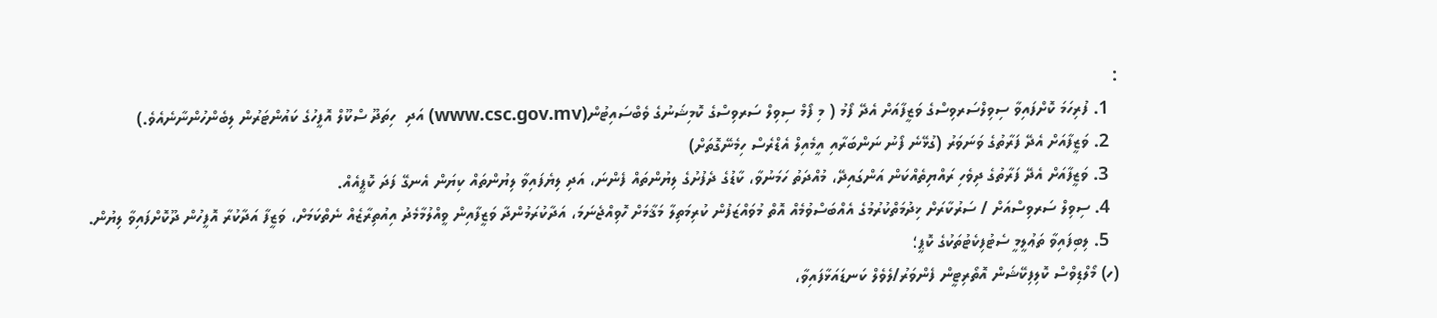:
  1. ފުރިހަމަ ކޮށްފައިވާ ސިވިލްސަރވިސްގެ ވަޒީފާއަށް އެދޭ ފޯމު ( މި ފޯމް ސިވިލް ސަރވިސްގެ ކޮމިޝަނުގެ ވެބްސައިޓުން(www.csc.gov.mv) އަދި  ހިތަދޫ ސްކޫލް އޮފީހުގެ ކައުންޓަރުން ލިބެންހުންނާނެއެވެ.)
  2. ވަޒީފާއަށް އެދޭ ފަރާތުގެ ވަނަވަރު (ގުޅޭނެ ފޯނު ނަންބަރާއި އީމެއިލް އެޑްރެސް ހިމެނޭގޮތަށް)
  3. ވަޒީފާއަށް އެދޭ ފަރާތުގެ ދިވެހި ރައްޔިތެއްކަން އަންގައިދޭ، މުއްދަތު ހަމަނުވާ، ކާޑުގެ ދެފުށުގެ ލިޔުންތައް ފެންނަ، އަދި ލިޔެފައިވާ ލިޔުންތައް ކިޔަން އެނގޭ ފަދަ ކޮޕީއެއް.
  4. ސިވިލް ސަރވިސްއަށް / ސަރުކާރަށް ޚިދުމަތްކުރުމުގެ އެއްބަސްވުމެއް އޮތް މުވައްޒަފުން ކުރިމަތިލާ މަޤާމަށް ހޮވިއްޖެނަމަ، އަދާކުރަމުންދާ ވަޒީފާއިން ވީއްލުމާމެދު އިއުތިރާޒެއް ނެތްކަމަށް، ވަޒީފާ އަދާކުރާ އޮފީހުން ދޫކޮށްފައިވާ ލިޔުން.
  5. ލިބިފައިވާ ތަޢުލީމީ ސެޓުފިކެޓުތަކުގެ ކޮޕީ؛
(ހ) މޯލްޑިވްސް ކޮލިފިކޭޝަން އޮތޯރިޓީން ފެންވަރު/ލެވެލް ކަނޑައަޅާފައިވާ،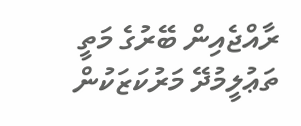ރާއްޖެއިން ބޭރުގެ މަތީ ތަޢުލީމުދޭ މަރުކަޒަކުން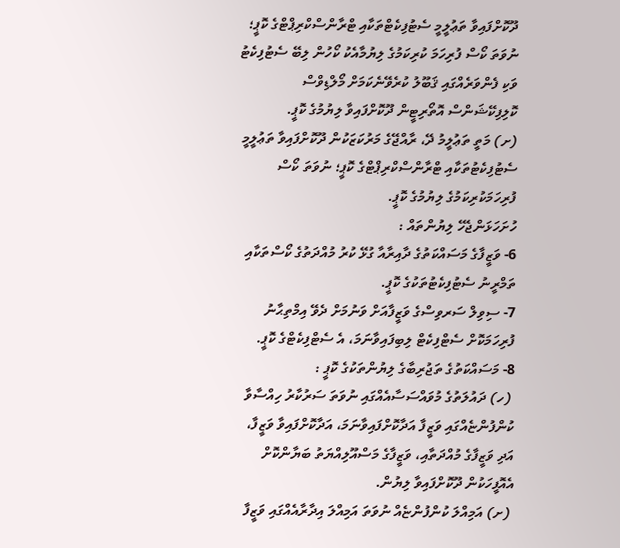ދޫކޮށްފައިވާ ތަޢުލީމީ ސެޓުފިކެޓްތަކާއި ޓްރާންސްކްރިޕްޓްގެ ކޮޕީ؛ ނުވަތަ ކޯސް ފުރިހަމަ ކުރިކަމުގެ ލިޔުމާއެކު ކޯހުން ލިބޭ ސެޓުފިކެޓު ވަކި ފެންވަރެއްގައި ޤަބޫލު ކުރެވޭނެކަމަށް މޯލްޑިވްސް ކޮލިފިކޭޝަންސް އޮތޯރިޓީން ދޫކޮށްފައިވާ ލިޔުމުގެ ކޮޕީ.
(ށ) މަތީ ތަޢުލީމު ދޭ، ރާއްޖޭގެ މަރުކަޒަކުން ދޫކޮށްފައިވާ ތަޢުލީމީ ސެޓުފިކެޓުތަކާއި ޓްރާންސްކްރިޕްޓްގެ ކޮޕީ؛ ނުވަތަ ކޯސް ފުރިހަމަކުރިކަމުގެ ލިޔުމުގެ ކޮޕީ.
ހުށަހަޅަންޖެހޭ ލިޔުންތައް :
6- ވަޒީފާގެ މަސައްކަތުގެ ދާއިރާއާ ގުޅޭ ކުރު މުއްދަތުގެ ކޯސްތަކާއި ތަމްރީނު ސެޓުފިކެޓުތަކުގެ ކޮޕީ.
7- ސިވިލް ސަރވިސްގެ ވަޒީފާއަށް ވަނުމަށް ދެވޭ އިމްތިޙާނު ފުރިހަމަކޮށް ސެޓްފިކެޓް ލިބިފައިވާނަމަ، އެ ސެޓްފިކެޓްގެ ކޮޕީ.
8- މަސައްކަތުގެ ތަޖުރިބާގެ ލިޔުންތަކުގެ ކޮޕީ :
 (ހ) ދައުލަތުގެ މުވައްސަސާއެއްގައި ނުވަތަ ސަރުކާރު ހިއްސާވާ ކުންފުންޏެއްގައި ވަޒީފާ އަދާކޮށްފައިވާނަމަ، އަދާކޮށްފައިވާ ވަޒީފާ، އަދި ވަޒީފާގެ މުއްދަތާއި، ވަޒީފާގެ މަސްއޫލިއްޔަތު ބަޔާންކޮށް އެއޮފީހަކުން ދޫކޮށްފައިވާ ލިޔުން.
 (ށ) އަމިއްލަ ކުންފުންޏެއް ނުވަތަ އަމިއްލަ އިދާރާއެއްގައި ވަޒީފާ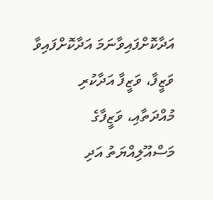އަދާކޮށްފައިވާނަމަ އަދާކޮށްފައިވާ ވަޒީފާ، ވަޒީފާ އަދާކުރި މުއްދަތާއި، ވަޒީފާގެ މަސްއޫލިއްޔަތު އަދި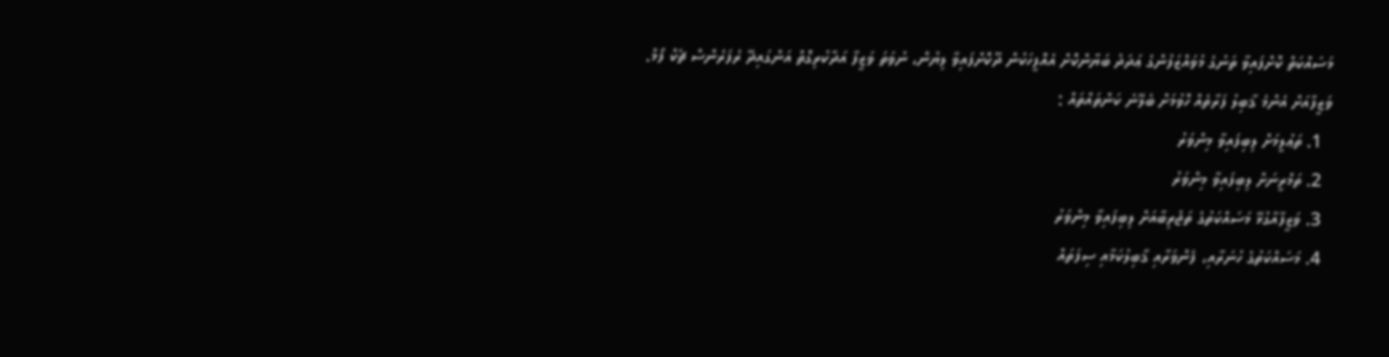މަސައްކަތް ކޮށްފައިވާ ތަނުގެ މުވައްޒަފުންގެ ޢަދަދު ބަޔާންކޮށް އެއޮފީހަކުން ދޫކޮށްފައިވާ ލިޔުން، ނުވަތަ ވަޒީފާ އަދާކުރިގޮތް އަންގައިދޭ ރެފަރެންސް ޗެކް ފޯމް.
ވަޒީފާއަށް އެންމެ ޤާބިލު ފަރާތެއް ހޮވުމަށް ބެލޭނެ ކަންތައްތައް :
  1. ތަޢުލީމަށް ލިބިފައިވާ މިންވަރު
  2. ތަމްރީނަށް ލިބިފައިވާ މިންވަރު
  3. ވަޒީފާއާގުޅޭ މަސައްކަތުގެ ތަޖުރިބާއަށް ލިބިފައިވާ މިންވަރު
  4. މަސައްކަތުގެ ހުނަރާއި، ފެންވަރާއި ޤާބިލުކަމާއި ސިފަތައް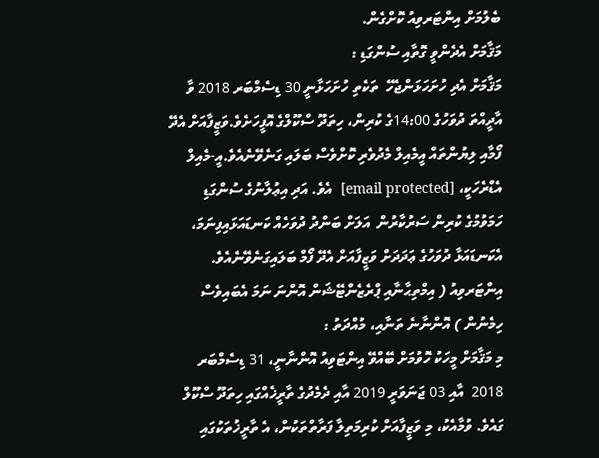ބެލުމަށް އިންޓަރވިއު ކޮށްގެން.
މަޤާމަށް އެދެންވީ ގޮތާއި ސުންގަޑި :
މަޤާމަށް އެދި ހުށަހަޅަންޖެހޭ  ތަކެތި ހުށަހަޅާނީ 30 ޑިސެމްބަރ 2018 ވާ އާދީއްތަ ދުވަހުގެ 14:00ގެ ކުރިން، ހިތަދޫ ސްކޫލްގެ އޮފީހަށެވެ.ވަޒީފާއަށް އެދޭ ފޯމާއި ލިޔުންތައް އީމެއިލް މެދުވެރި ކޮށްވެސް ބަލައި ގަނެވޭނެއެވެ.އީ-މެއިލް އެޑްރެހަކީ، [email protected]  އެވެ. އަދި އިޢުލާނުގެ ސުންގަޑި ހަމަވުމުގެ ކުރިން ސަރުކާރުން  އަލަށް ބަންދު ދުވަހެއް ކަނޑައަޅައިފިނަމަ، އެކަނޑައަޅާ ދުވަހުގެ ޢަދަދަށް ވަޒީފާއަށް އެދޭ ފޯމް ބަލައިގަނެވޭނެއެވެ.
އިންޓަރވިއު ( އިމްތިޙާނާއި ޕްރެޒެންޓޭޝަން އޮންނަ ނަމަ އެބައިވެސް ހިމެނުން ) އޮންނާނެ ތަނާއި، މުއްދަތު :
މި މަޤާމަށް މީހަކު ހޮވުމަށް ބޭއްވޭ އިންޓަވިއު އޮންނާނީ، 31 ޑިސެމްބަރ 2018  އާއި 03 ޖަނަވަރީ 2019 އާއި ދެމެދުގެ ތާރީޚެއްގައި ހިތަދޫ ސްކޫލް ގައެވެ. ވުމާއެކު، މި ވަޒީފާއަށް ކުރިމަތިލާ ފަރާތްތަކުން، އެ ތާރީޚުތަކުގައި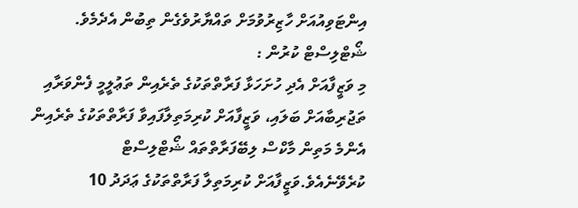އިންޓަވިއުއަށް ހާޒިރުވުމަށް ތައްޔާރުވެގެން ތިބުން އެދެމެވެ.
ޝޯޓްލިސްޓް ކުރުން :
މި ވަޒީފާއަށް އެދި ހުށަހަޅާ ފަރާތްތަކުގެ ތެރެއިން ތަޢުލީމީ ފެންވަރާއި ތަޖުރިބާއަށް ބަލައި، ވަޒީފާއަށް ކުރިމަތިލާފައިވާ ފަރާތްތަކުގެ ތެރެއިން އެންމެ މަތިން މާކްސް ލިބޭފަރާތްތައް ޝޯޓްލިސްޓް ކުރެވޭނެއެވެ.ވަޒީފާއަށް ކުރިމަތިލާ ފަރާތްތަކުގެ ޢަދަދު 10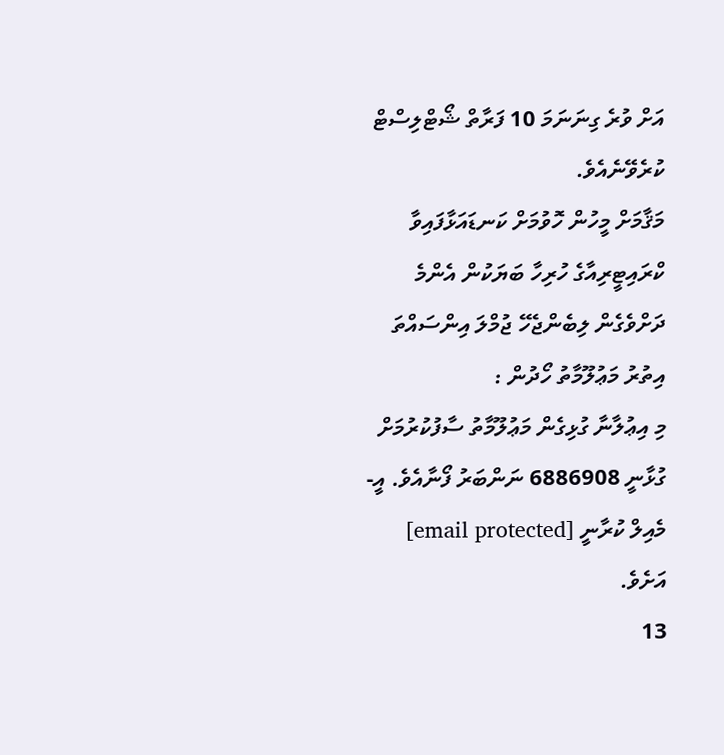އަށް ވުރެ ގިނަނަމަ 10 ފަރާތް ޝޯޓްލިސްޓް ކުރެވޭނެއެވެ.
މަޤާމަށް މީހުން ހޮވުމަށް ކަނޑައަޅާފައިވާ ކްރައިޓީރިއާގެ ހުރިހާ ބަޔަކުން އެންމެ ދަށްވެގެން ލިބެންޖެހޭ ޖުމްލަ އިންސައްތަ
އިތުރު މަޢުލޫމާތު ހޯދުން :
މި އިޢުލާނާ ގުޅިގެން މަޢުލޫމާތު ސާފުކުރުމަށް ގުޅާނީ 6886908 ނަންބަރު ފޯނާއެވެ. އީ-މެއިލް ކުރާނީ [email protected]  އަށެވެ.
13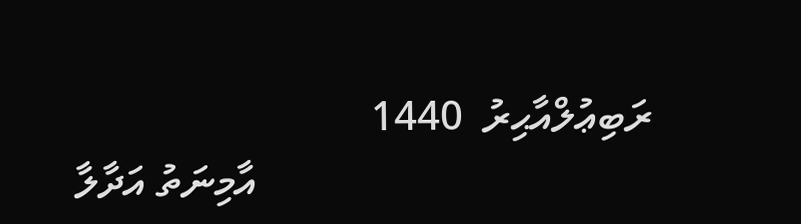ރަބިޢުލްއާޙިރު  1440
                                      އާމިނަތު އަދާލާ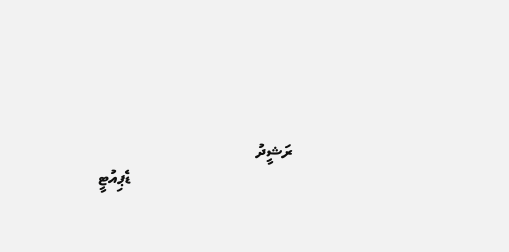ރަޝީދު
                                       ޑެޕިއުޓީ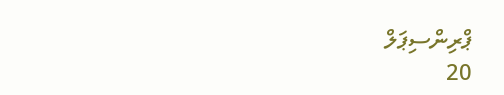ޕްރިންސިޕަލް
20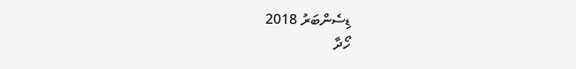ޑިސެންބަރު 2018
ހޯދާ